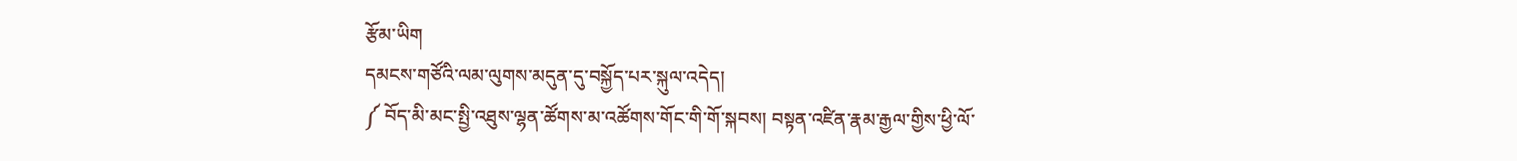རྩོམ་ཡིག
དམངས་གཙོའི་ལམ་ལུགས་མདུན་དུ་བསྐྱོད་པར་སྐུལ་འདེད།
༼ བོད་མི་མང་སྤྱི་འཐུས་ལྷན་ཚོགས་མ་འཚོགས་གོང་གི་གོ་སྐབས། བསྟན་འཛིན་རྣམ་རྒྱལ་གྱིས་ཕྱི་ལོ་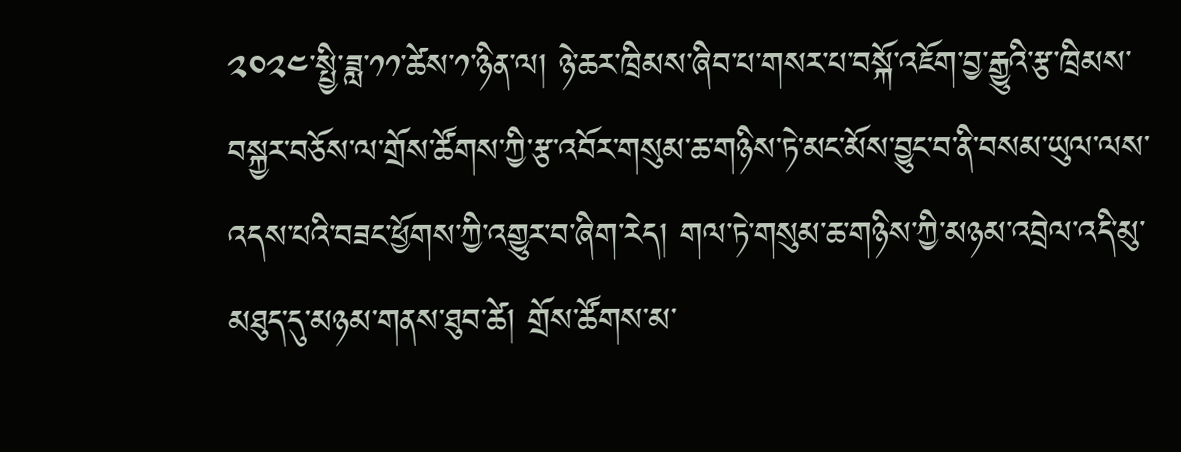༢༠༢༤་སྤྱི་ཟླ་༡༡་ཚེས་༡་ཉིན་ལ། ཉེ་ཆར་ཁྲིམས་ཞིབ་པ་གསར་པ་བསྐོ་འཇོག་བྱ་རྒྱུའི་རྩ་ཁྲིམས་བསྐྱར་བཅོས་ལ་གྲོས་ཚོགས་ཀྱི་རྩ་འབོར་གསུམ་ཆ་གཉིས་ཏེ་མང་མོས་བྱུང་བ་ནི་བསམ་ཡུལ་ལས་འདས་པའི་བཟང་ཕྱོགས་ཀྱི་འགྱུར་བ་ཞིག་རེད། གལ་ཏེ་གསུམ་ཆ་གཉིས་ཀྱི་མཉམ་འབྲེལ་འདི་མུ་མཐུད་དུ་མཉམ་གནས་ཐུབ་ཚེ། གྲོས་ཚོགས་མ་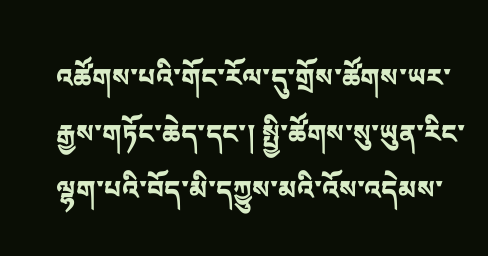འཚོགས་པའི་གོང་རོལ་དུ་གྲོས་ཚོགས་ཡར་རྒྱས་གཏོང་ཆེད་དང་། སྤྱི་ཚོགས་སུ་ཡུན་རིང་ལྷག་པའི་བོད་མི་དཀྱུས་མའི་འོས་འདེམས་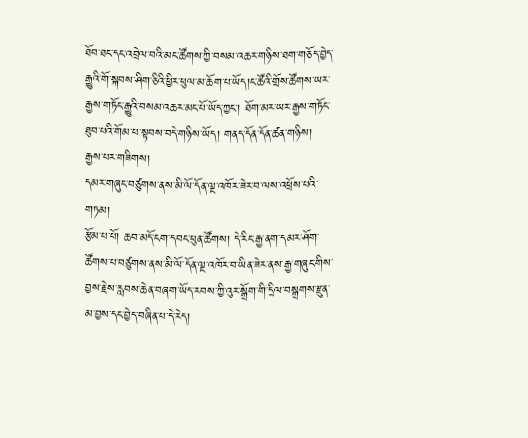ཐོབ་ཐང་དང་འབྲེལ་བའི་མང་ཚོགས་ཀྱི་བསམ་འཆར་གཉིས་ཐག་གཅོད་བྱེད་རྒྱུའི་གོ་སྐབས་ཤིག་ཅིའི་ཕྱིར་ཕུལ་མ་ཆོག་པ་ཡོད།ང་ཚོའི་གྲོས་ཚོགས་ཡར་རྒྱས་གཏོང་རྒྱུའི་བསམ་འཆར་མང་པོ་ཡོད་ཀྱང་། ཐོག་མར་ཡར་རྒྱས་གཏོང་ཐུབ་པའི་གོམ་པ་སྟབས་བདེ་གཉིས་ཡོད། གནད་དོན་དོན་ཚན་གཉིས།
རྒྱས་པར་གཟིགས།
དམར་གཞུང་བཙུགས་ནས་མི་ལོ་དོན་ལྔ་འཁོར་ཟེར་བ་ལས་འཕྲོས་པའི་གཏམ།
རྩོམ་པ་པོ། ཆབ་མདོ་ངག་དབང་ཕུན་ཚོགས། དེ་རིང་རྒྱ་ནག་དམར་ཤོག་ཚོགས་པ་བཙུགས་ནས་མི་ལོ་དོན་ལྔ་འཁོར་བ་ཡིན་ཟེར་ནས་རྒྱ་གཞུང་གིས་བྱས་རྗེས་རླབས་ཆེན་བཞག་ཡོད་རབས་ཀྱི་འུར་སྒྲོག་གི་དྲིལ་བསྒྲགས་རྫུན་མ་བྱས་དང་བྱེད་བཞིན་པ་དེ་རེད།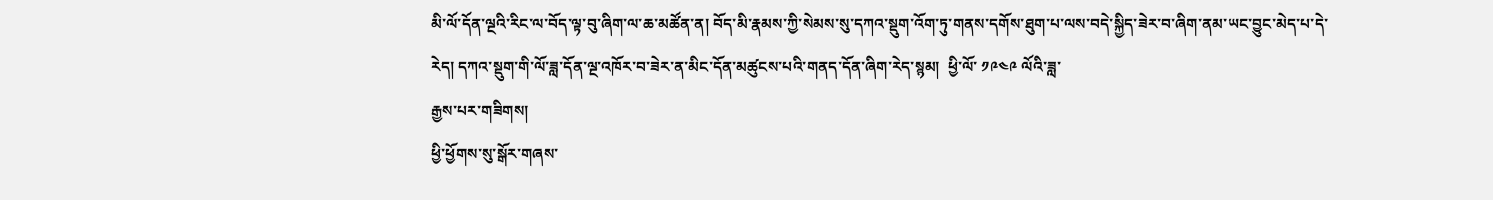མི་ལོ་དོན་ལྔའི་རིང་ལ་བོད་ལྟ་བུ་ཞིག་ལ་ཆ་མཚོན་ན། བོད་མི་རྣམས་ཀྱི་སེམས་སུ་དཀའ་སྡུག་འོག་ཏུ་གནས་དགོས་ཐུག་པ་ལས་བདེ་སྐྱིད་ཟེར་བ་ཞིག་ནམ་ཡང་བྱུང་མེད་པ་དེ་རེད། དཀའ་སྡུག་གི་ལོ་ཟླ་དོན་ལྔ་འཁོར་བ་ཟེར་ན་མིང་དོན་མཚུངས་པའི་གནད་དོན་ཞིག་རེད་སྙམ།  ཕྱི་ལོ་ ༡༩༤༩ ལོའི་ཟླ་
རྒྱས་པར་གཟིགས།
ཕྱི་ཕྱོགས་སུ་སྒོར་གཞས་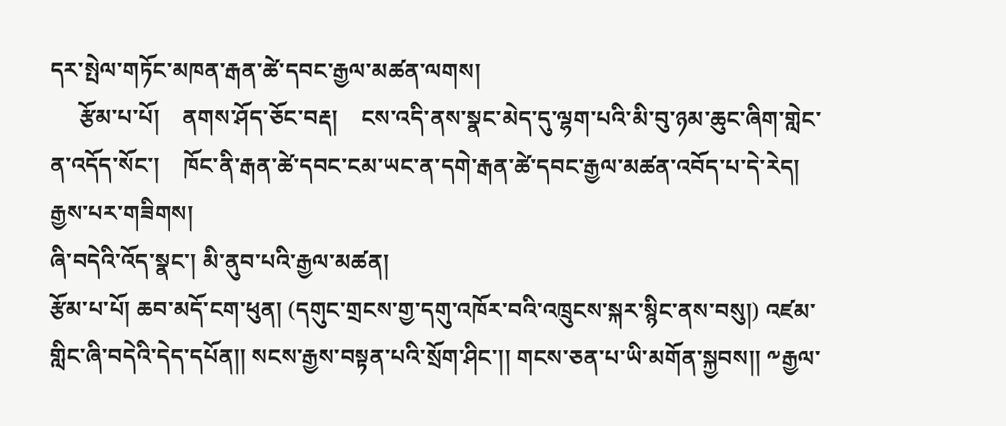དར་སྤེལ་གཏོང་མཁན་རྒན་ཚེ་དབང་རྒྱལ་མཚན་ལགས།
     རྩོམ་པ་པོ།    ནགས་ཤོད་ཅོང་བརྡ།    ངས་འདི་ནས་སྣང་མེད་དུ་ལྷག་པའི་མི་བུ་ཉམ་ཆུང་ཞིག་གླེང་ན་འདོད་སོང་།    ཁོང་ནི་རྒན་ཚེ་དབང་ངམ་ཡང་ན་དགེ་རྒན་ཚེ་དབང་རྒྱལ་མཚན་འབོད་པ་དེ་རེད།
རྒྱས་པར་གཟིགས།
ཞི་བདེའི་འོད་སྣང་། མི་ནུབ་པའི་རྒྱལ་མཚན།
རྩོམ་པ་པོ། ཆབ་མདོ་ངག་ཕུན། (དགུང་གྲངས་གྱ་དགུ་འཁོར་བའི་འཁྲུངས་སྐར་སྙིང་ནས་བསུ།) འཛམ་གླིང་ཞི་བདེའི་དེད་དཔོན།། སངས་རྒྱས་བསྟན་པའི་སྲོག་ཤིང་།། གངས་ཅན་པ་ཡི་མགོན་སྐྱབས།། ༸རྒྱལ་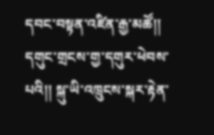དབང་བསྟན་འཛིན་རྒྱ་མཚོ།། དགུང་གྲངས་གྱ་དགུར་ཕེབས་པའི།། སྐུ་ཡི་འཁྲུངས་སྐར་རྟེན་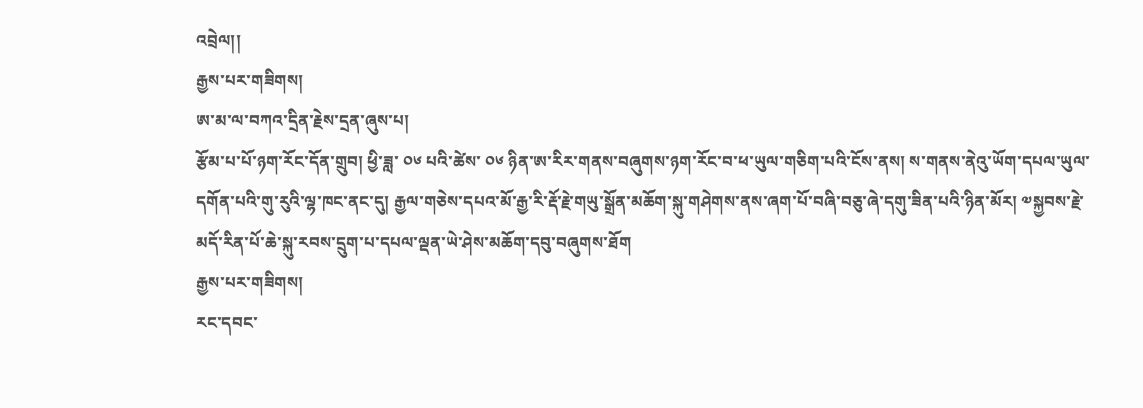འབྲེལ།།
རྒྱས་པར་གཟིགས།
ཨ་མ་ལ་བཀའ་དྲིན་རྗེས་དྲན་ཞུས་པ།
རྩོམ་པ་པོ་ཉག་རོང་དོན་གྲུབ། ཕྱི་ཟླ་ ༠༦ པའི་ཚེས་ ༠༦ ཉིན་ཨ་རིར་གནས་བཞུགས་ཉག་རོང་བ་ཕ་ཡུལ་གཅིག་པའི་ངོས་ནས། ས་གནས་ནེའུ་ཡོག་དཔལ་ཡུལ་དགོན་པའི་གུ་རུའི་ལྷ་ཁང་ནང་དུ། རྒྱལ་གཅེས་དཔའ་མོ་རྒྱ་རི་རྡོ་རྗེ་གཡུ་སྒྲོན་མཆོག་སྐུ་གཤེགས་ནས་ཞག་པོ་བཞི་བཅུ་ཞེ་དགུ་ཟིན་པའི་ཉིན་མོར། ༧སྐྱབས་རྗེ་མདོ་རིན་པོ་ཆེ་སྐུ་རབས་དྲུག་པ་དཔལ་ལྡན་ཡེ་ཤེས་མཆོག་དབུ་བཞུགས་ཐོག
རྒྱས་པར་གཟིགས།
རང་དབང་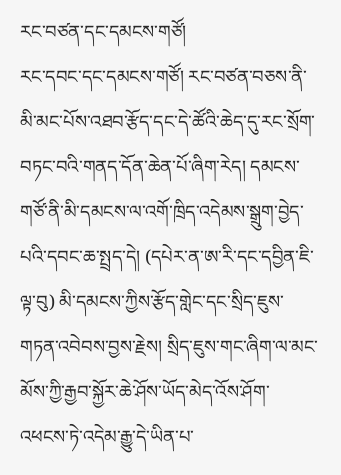རང་བཙན་དང་དམངས་གཙོ།
རང་དབང་དང་དམངས་གཙོ། རང་བཙན་བཅས་ནི་མི་མང་པོས་འཐབ་རྩོད་དང་དེ་ཚོའི་ཆེད་དུ་རང་སྲོག་བཏང་བའི་གནད་དོན་ཆེན་པོ་ཞིག་རེད། དམངས་གཙོ་ནི་མི་དམངས་ལ་འགོ་ཁྲིད་འདེམས་སྒྲུག་བྱེད་པའི་དབང་ཆ་སྤྲད་དེ། (དཔེར་ན་ཨ་རི་དང་དབྱིན་ཇི་ལྟ་བུ) མི་དམངས་ཀྱིས་རྩོད་གླེང་དང་སྲིད་ཇུས་གཏན་འབེབས་བྱས་རྗེས། སྲིད་ཇུས་གང་ཞིག་ལ་མང་མོས་ཀྱི་རྒྱབ་སྐྱོར་ཆེ་ཤོས་ཡོད་མེད་འོས་ཤོག་འཕངས་ཏེ་འདེམ་རྒྱུ་དེ་ཡིན་པ་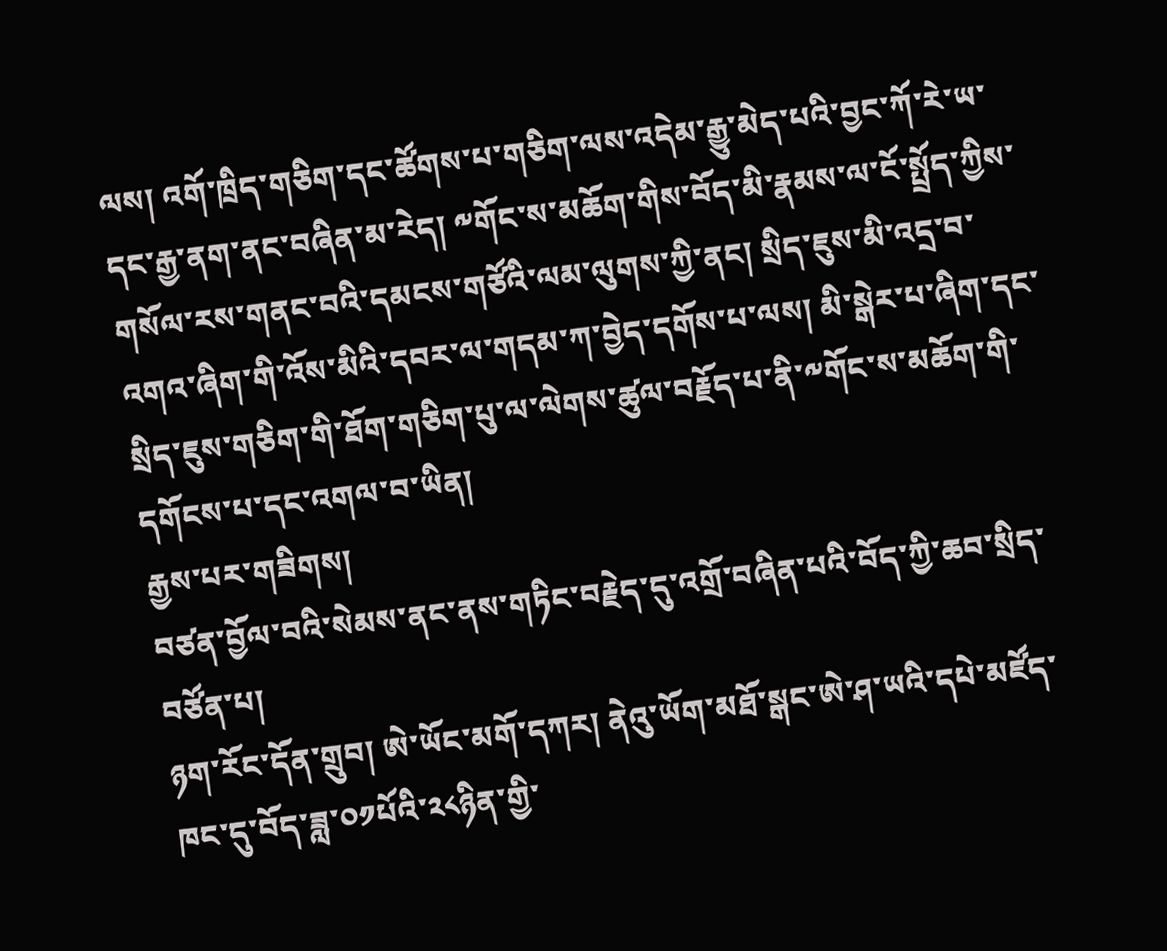ལས། འགོ་ཁྲིད་གཅིག་དང་ཚོགས་པ་གཅིག་ལས་འདེམ་རྒྱུ་མེད་པའི་བྱང་ཀོ་རེ་ཡ་དང་རྒྱ་ནག་ནང་བཞིན་མ་རེད། ༸གོང་ས་མཆོག་གིས་བོད་མི་རྣམས་ལ་ངོ་སྤྲོད་ཀྱིས་གསོལ་རས་གནང་བའི་དམངས་གཙོའི་ལམ་ལུགས་ཀྱི་ནང། སྲིད་ཇུས་མི་འདྲ་བ་འགའ་ཞིག་གི་འོས་མིའི་དབར་ལ་གདམ་ཀ་བྱེད་དགོས་པ་ལས། མི་སྒེར་པ་ཞིག་དང་སྲིད་ཇུས་གཅིག་གི་ཐོག་གཅིག་པུ་ལ་ལེགས་ཚུལ་བརྗོད་པ་ནི་༸གོང་ས་མཆོག་གི་དགོངས་པ་དང་འགལ་བ་ཡིན།
རྒྱས་པར་གཟིགས།
བཙན་བྱོལ་བའི་སེམས་ནང་ནས་གཏིང་བརྗེད་དུ་འགྲོ་བཞིན་པའི་བོད་ཀྱི་ཆབ་སྲིད་བཙོན་པ།
ཉག་རོང་དོན་གྲུབ། ཨེ་ཡོང་མགོ་དཀར། ནེའུ་ཡོག་མཐོ་སྒང་ཨེ་ཤ་ཡའི་དཔེ་མཛོད་ཁང་དུ་བོད་ཟླ་༠༡པོའི་༢༨ཉིན་གྱི་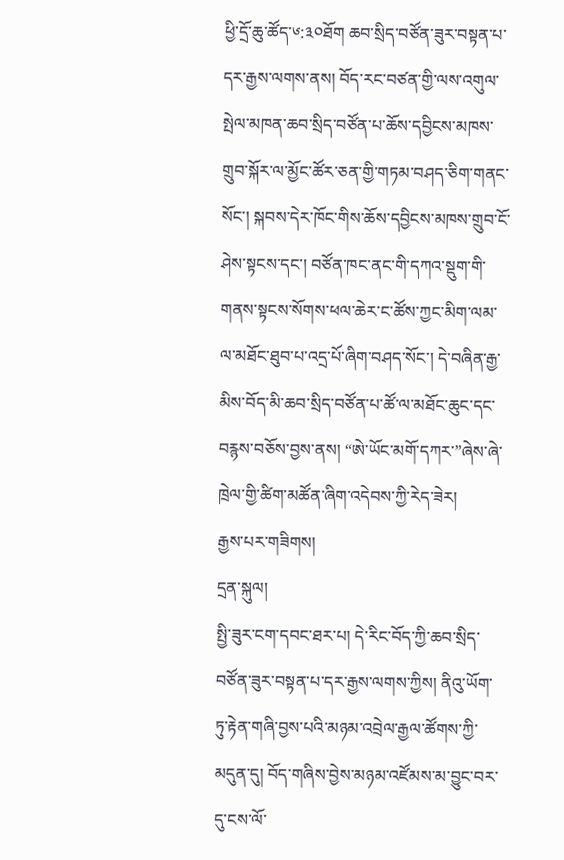ཕྱི་དྲོ་ཆུ་ཚོད་༦:༣༠ཐོག ཆབ་སྲིད་བཙོན་ཟུར་བསྟན་པ་དར་རྒྱས་ལགས་ནས། བོད་རང་བཙན་གྱི་ལས་འགུལ་སྤེལ་མཁན་ཆབ་སྲིད་བཙོན་པ་ཆོས་དབྱིངས་མཁས་གྲུབ་སྐོར་ལ་མྱོང་ཚོར་ཅན་གྱི་གཏམ་བཤད་ཅིག་གནང་སོང་། སྐབས་དེར་ཁོང་གིས་ཆོས་དབྱིངས་མཁས་གྲུབ་ངོ་ཤེས་སྟངས་དང་། བཙོན་ཁང་ནང་གི་དཀའ་སྡུག་གི་གནས་སྟངས་སོགས་ཕལ་ཆེར་ང་ཚོས་ཀྱང་མིག་ལམ་ལ་མཐོང་ཐུབ་པ་འདྲ་པོ་ཞིག་བཤད་སོང་། དེ་བཞིན་རྒྱ་མིས་བོད་མི་ཆབ་སྲིད་བཙོན་པ་ཚོ་ལ་མཐོང་ཆུང་དང་བརྙས་བཅོས་བྱས་ནས། “ཨེ་ཡོང་མགོ་དཀར་”ཞེས་ཞེ་ཁྲེལ་གྱི་ཚིག་མཚོན་ཞིག་འདེབས་ཀྱི་རེད་ཟེར།
རྒྱས་པར་གཟིགས།
དྲན་སྐུལ།
སྤྱི་ཟུར་ངག་དབང་ཐར་པ། དེ་རིང་བོད་ཀྱི་ཆབ་སྲིད་བཙོན་ཟུར་བསྟན་པ་དར་རྒྱས་ལགས་ཀྱིས། ནིའུ་ཡོག་ཏུ་རྟེན་གཞི་བྱས་པའི་མཉམ་འབྲེལ་རྒྱལ་ཚོགས་ཀྱི་མདུན་དུ། བོད་གཞིས་བྱེས་མཉམ་འཛོམས་མ་བྱུང་བར་དུ་ངས་ལོ་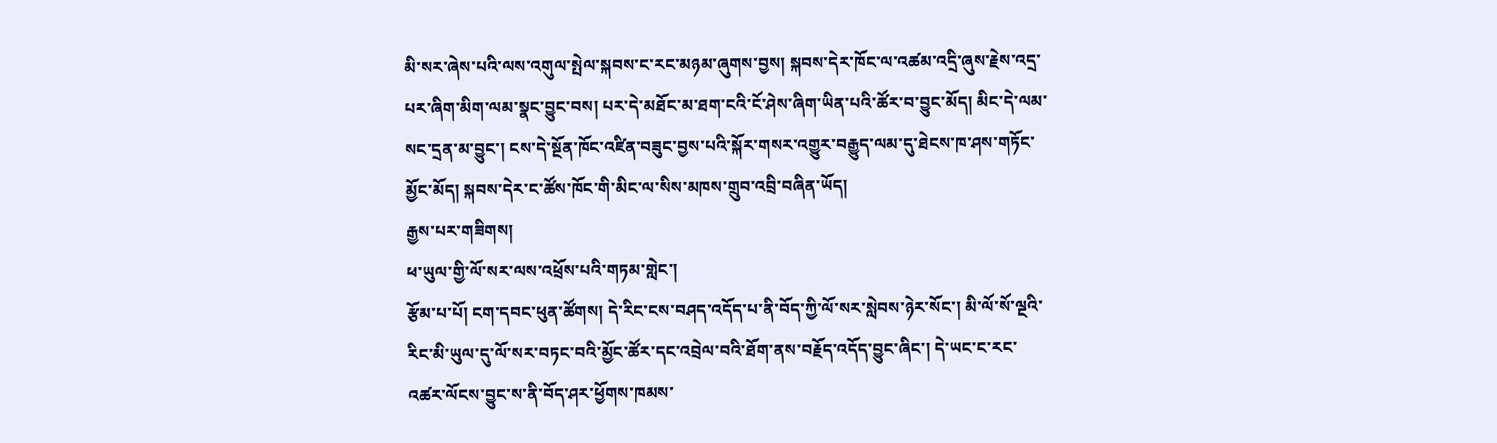མི་སར་ཞེས་པའི་ལས་འགུལ་སྤེལ་སྐབས་ང་རང་མཉམ་ཞུགས་བྱས། སྐབས་དེར་ཁོང་ལ་འཚམ་འདྲི་ཞུས་རྗེས་འདྲ་པར་ཞིག་མིག་ལམ་སྣང་བྱུང་བས། པར་དེ་མཐོང་མ་ཐག་ངའི་ངོ་ཤེས་ཞིག་ཡིན་པའི་ཚོར་བ་བྱུང་མོད། མིང་དེ་ལམ་སང་དྲན་མ་བྱུང་། ངས་དེ་སྔོན་ཁོང་འཛིན་བཟུང་བྱས་པའི་སྐོར་གསར་འགྱུར་བརྒྱུད་ལམ་དུ་ཐེངས་ཁ་ཤས་གཏོང་མྱོང་མོད། སྐབས་དེར་ང་ཚོས་ཁོང་གི་མིང་ལ་སིས་མཁས་གྲུབ་འབྲི་བཞིན་ཡོད།
རྒྱས་པར་གཟིགས།
ཕ་ཡུལ་གྱི་ལོ་སར་ལས་འཕྲོས་པའི་གཏམ་གླེང་།
རྩོམ་པ་པོ། ངག་དབང་ཕུན་ཚོགས། དེ་རིང་ངས་བཤད་འདོད་པ་ནི་བོད་ཀྱི་ལོ་སར་སླེབས་ཉེར་སོང་། མི་ལོ་སོ་ལྔའི་རིང་མི་ཡུལ་དུ་ལོ་སར་བཏང་བའི་མྱོང་ཚོར་དང་འབྲེལ་བའི་ཐོག་ནས་བརྗོད་འདོད་བྱུང་ཞིང་། དེ་ཡང་ང་རང་འཚར་ལོངས་བྱུང་ས་ནི་བོད་ཤར་ཕྱོགས་ཁམས་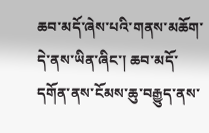ཆབ་མདོ་ཞེས་པའི་གནས་མཆོག་དེ་ནས་ཡིན་ཞིང་། ཆབ་མདོ་དགོན་ནས་ངོམས་ཆུ་བརྒྱུད་ནས་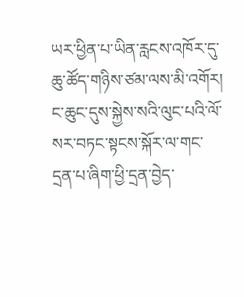ཡར་ཕྱིན་པ་ཡིན་རླངས་འཁོར་དུ་ཆུ་ཚོད་གཉིས་ཙམ་ལས་མི་འགོར། ང་ཆུང་དུས་སྐྱེས་སའི་ལུང་པའི་ལོ་སར་བཏང་སྟངས་སྐོར་ལ་གང་དྲན་པ་ཞིག་ཕྱི་དྲན་བྱེད་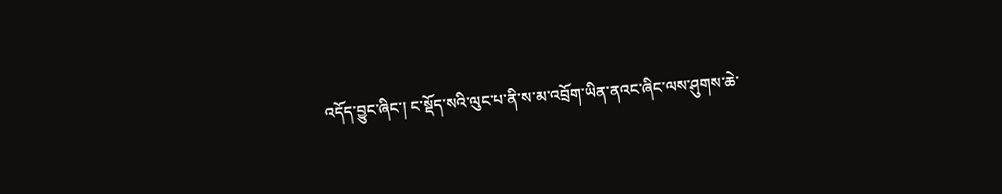འདོད་བྱུང་ཞིང་། ང་སྡོད་སའི་ལུང་པ་ནི་ས་མ་འབྲོག་ཡིན་ནའང་ཞིང་ལས་ཤུགས་ཆེ་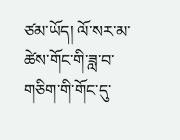ཙམ་ཡོད། ལོ་སར་མ་ཚེས་གོང་གི་ཟླ་བ་གཅིག་གི་གོང་དུ་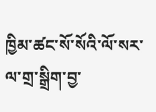ཁྱིམ་ཚང་སོ་སོའི་ལོ་སར་ལ་གྲ་སྒྲིག་བྱ་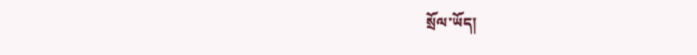སྲོལ་ཡོད།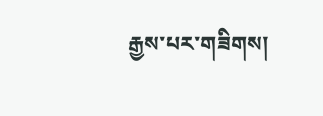རྒྱས་པར་གཟིགས།